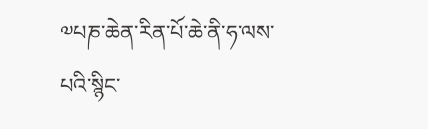༧པཎ་ཆེན་རིན་པོ་ཆེ་ནི་ཧ་ལས་པའི་སྙིང་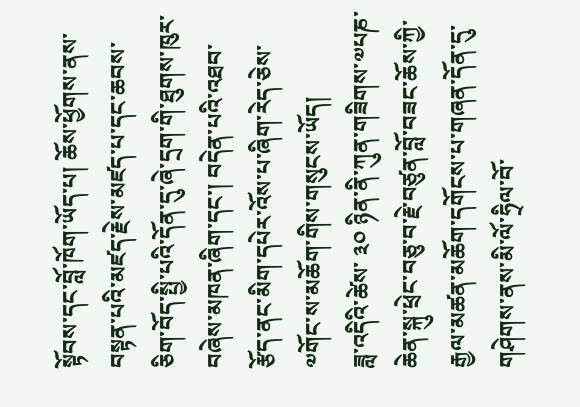སྟོབས་དང་བློ་ཁོག་ཡོད་པ། ཆོས་ཕྱོགས་ནས་བསྟན་པའི་མཛད་རྗེས་མཛད་པ་དང་ཆབས་ཅིག་བོད་སྤྱི་པའི་དོན་དུ་ཞེ་དྲག་གི་ཐུགས་ཁུར་བཞེས་མཁན་ཞིག་དང་། བདེན་པའི་འཐབ་རྩོད་ནང་མིག་དཔེར་འོས་པ་ཞིག་རེད་ཅེས་༧གོང་ས་མཆོག་གིས་གསུངས་ཡོད།
ཟླ་འདིའི་ཚེས་ ༣༠ ཉིན་ནི་ཀུན་གཟིགས་༧པཎ་ཆེན་སྐུ་ཕྲེང་བཅུ་བ་རྗེ་བཙུན་བློ་བཟང་ཆོས་ཀྱི་རྒྱལ་མཚན་མཆོག་དགོངས་པ་གཞན་དོན་དུ་གཤེགས་ནས་མི་ལོ་ཧྲིལ་བོ་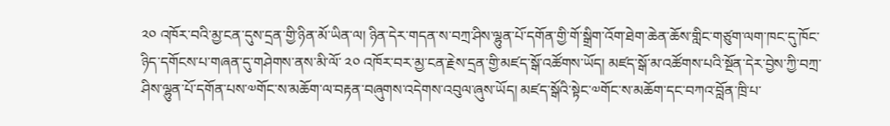༢༠ འཁོར་བའི་མྱ་ངན་དུས་དྲན་གྱི་ཉིན་མོ་ཡིན་ལ། ཉིན་དེར་གདན་ས་བཀྲ་ཤིས་ལྷུན་པོ་དགོན་གྱི་གོ་སྒྲིག་འོག་ཐེག་ཆེན་ཆོས་གླིང་གཙུག་ལག་ཁང་དུ་ཁོང་ཉིད་དགོངས་པ་གཞན་དུ་གཤེགས་ནས་མི་ལོ་ ༢༠ འཁོར་བར་མྱ་ངན་རྗེས་དྲན་གྱི་མཛད་སྒོ་འཚོགས་ཡོད། མཛད་སྒོ་མ་འཚོགས་པའི་སྔོན་དེར་བྱེས་ཀྱི་བཀྲ་ཤིས་ལྷུན་པོ་དགོན་པས་༧གོང་ས་མཆོག་ལ་བརྟན་བཞུགས་འདེགས་འབུལ་ཞུས་ཡོད། མཛད་སྒོའི་སྟེང་༧གོང་ས་མཆོག་དང་བཀའ་བློན་ཁྲི་པ་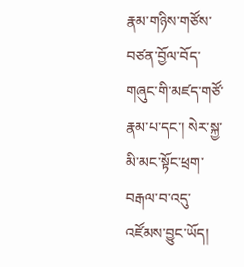རྣམ་གཉིས་གཙོས་བཙན་བྱོལ་བོད་གཞུང་གི་མཛད་གཙོ་རྣམ་པ་དང་། སེར་སྐྱ་མི་མང་སྟོང་ཕྲག་བརྒལ་བ་འདུ་འཛོམས་བྱུང་ཡོད།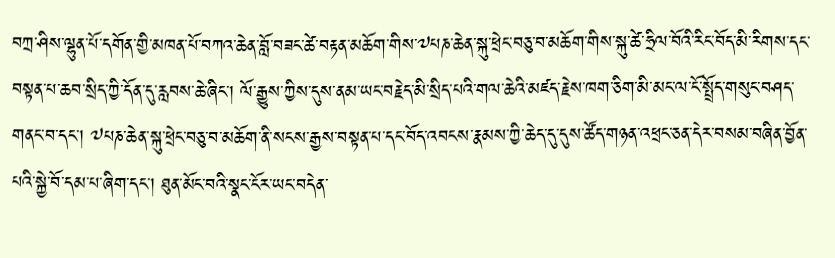བཀྲ་ཤིས་ལྷུན་པོ་དགོན་གྱི་མཁན་པོ་བཀའ་ཆེན་བློ་བཟང་ཚེ་བརྟན་མཆོག་གིས་༧པཎ་ཆེན་སྐུ་ཕྲེང་བཅུ་བ་མཆོག་གིས་སྐུ་ཚེ་ཧྲིལ་བོའི་རིང་བོད་མི་རིགས་དང་བསྟན་པ་ཆབ་སྲིད་ཀྱི་དོན་དུ་རླབས་ཆེ་ཞིང་། ལོ་རྒྱུས་ཀྱིས་དུས་ནམ་ཡང་བརྗེད་མི་སྲིད་པའི་གལ་ཆེའི་མཛད་རྗེས་ཁག་ཅིག་མི་མང་ལ་ངོ་སྤྲོད་གསུང་བཤད་གནང་བ་དང་། ༧པཎ་ཆེན་སྐུ་ཕྲེང་བཅུ་བ་མཆོག་ནི་སངས་རྒྱས་བསྟན་པ་དང་བོད་འབངས་རྣམས་ཀྱི་ཆེད་དུ་དུས་ཚོད་གཉན་འཕྲང་ཅན་དེར་བསམ་བཞིན་བྱོན་པའི་སྐྱེ་བོ་དམ་པ་ཞིག་དང་། ཐུན་མོང་བའི་སྣང་ངོར་ཡང་བདེན་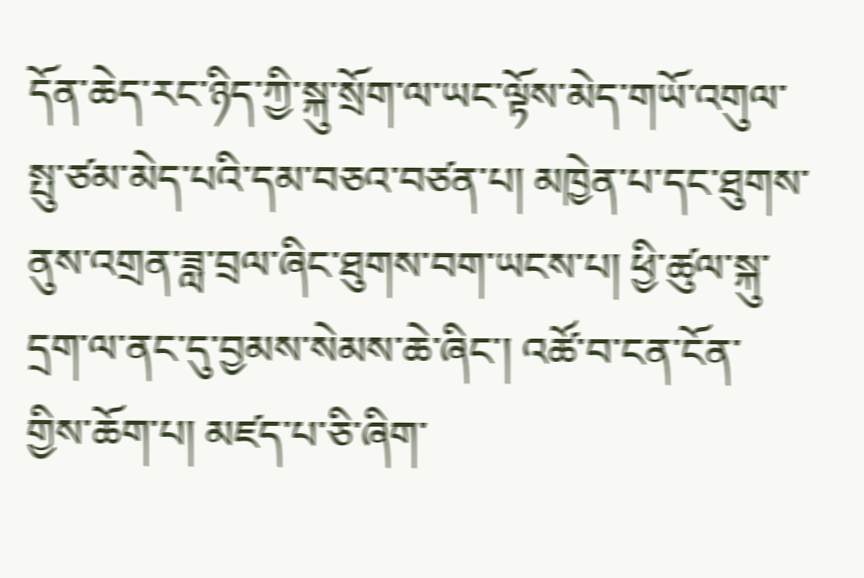དོན་ཆེད་རང་ཉིད་ཀྱི་སྐུ་སྲོག་ལ་ཡང་ལྟོས་མེད་གཡོ་འགུལ་སྤུ་ཙམ་མེད་པའི་དམ་བཅའ་བཙན་པ། མཁྱེན་པ་དང་ཐུགས་ནུས་འགྲན་ཟླ་བྲལ་ཞིང་ཐུགས་བག་ཡངས་པ། ཕྱི་ཚུལ་སྐུ་དྲག་ལ་ནང་དུ་བྱམས་སེམས་ཆེ་ཞིང་། འཚོ་བ་ངན་ངོན་གྱིས་ཆོག་པ། མཛད་པ་ཅི་ཞིག་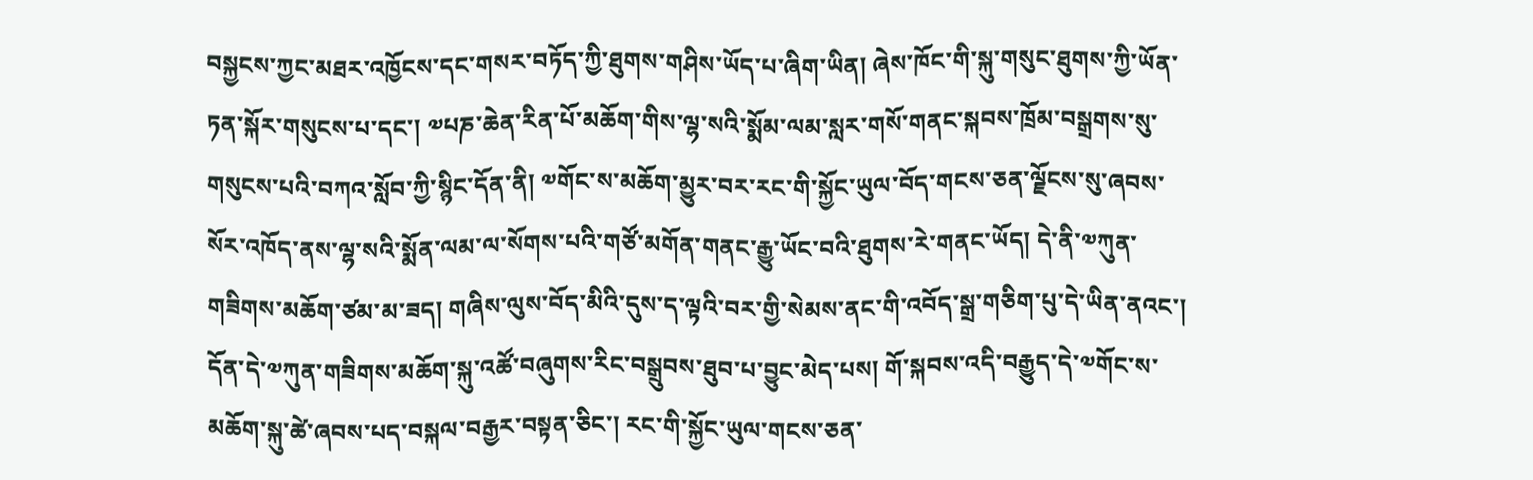བསྐྱངས་ཀྱང་མཐར་འཁྱོངས་དང་གསར་བཏོད་ཀྱི་ཐུགས་གཤིས་ཡོད་པ་ཞིག་ཡིན། ཞེས་ཁོང་གི་སྐུ་གསུང་ཐུགས་ཀྱི་ཡོན་ཏན་སྐོར་གསུངས་པ་དང་། ༧པཎ་ཆེན་རིན་པོ་མཆོག་གིས་ལྷ་སའི་སྨོམ་ལམ་སླར་གསོ་གནང་སྐབས་ཁྲོམ་བསྒྲགས་སུ་གསུངས་པའི་བཀའ་སློབ་ཀྱི་སྙིང་དོན་ནི། ༧གོང་ས་མཆོག་མྱུར་བར་རང་གི་སྐྱོང་ཡུལ་བོད་གངས་ཅན་ལྗོངས་སུ་ཞབས་སོར་འཁོད་ནས་ལྷ་སའི་སྨོན་ལམ་ལ་སོགས་པའི་གཙོ་མགོན་གནང་རྒྱུ་ཡོང་བའི་ཐུགས་རེ་གནང་ཡོད། དེ་ནི་༧ཀུན་གཟིགས་མཆོག་ཙམ་མ་ཟད། གཞིས་ལུས་བོད་མིའི་དུས་ད་ལྟའི་བར་གྱི་སེམས་ནང་གི་འབོད་སྒྲ་གཅིག་པུ་དེ་ཡིན་ནའང་། དོན་དེ་༧ཀུན་གཟིགས་མཆོག་སྐུ་འཚོ་བཞུགས་རིང་བསྒྲུབས་ཐུབ་པ་བྱུང་མེད་པས། གོ་སྐབས་འདི་བརྒྱུད་དེ་༧གོང་ས་མཆོག་སྐུ་ཚེ་ཞབས་པད་བསྐལ་བརྒྱར་བསྟན་ཅིང་། རང་གི་སྐྱོང་ཡུལ་གངས་ཅན་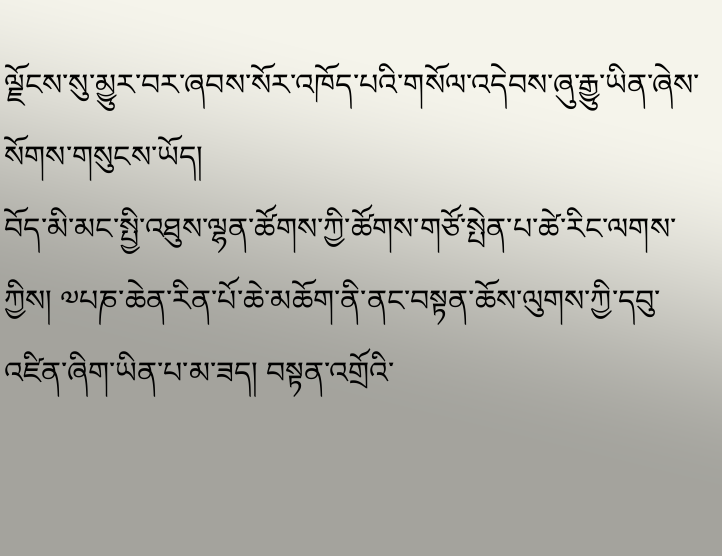ལྗོངས་སུ་མྱུར་བར་ཞབས་སོར་འཁོད་པའི་གསོལ་འདེབས་ཞུ་རྒྱུ་ཡིན་ཞེས་སོགས་གསུངས་ཡོད།
བོད་མི་མང་སྤྱི་འཐུས་ལྷན་ཚོགས་ཀྱི་ཚོགས་གཙོ་སྤེན་པ་ཚེ་རིང་ལགས་ཀྱིས། ༧པཎ་ཆེན་རིན་པོ་ཆེ་མཆོག་ནི་ནང་བསྟན་ཆོས་ལུགས་ཀྱི་དབུ་འཛིན་ཞིག་ཡིན་པ་མ་ཟད། བསྟན་འགྲོའི་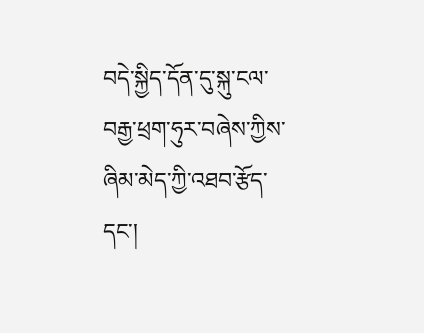བདེ་སྐྱིད་དོན་དུ་སྐུ་ངལ་བརྒྱ་ཕྲག་ཧུར་བཞེས་ཀྱིས་ཞིམ་མེད་ཀྱི་འཐབ་རྩོད་དང་།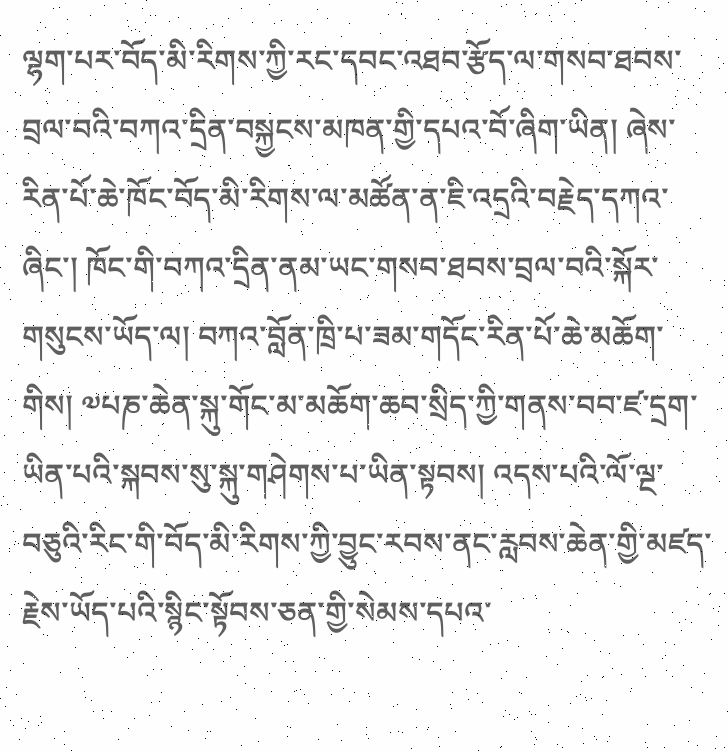ལྷག་པར་བོད་མི་རིགས་ཀྱི་རང་དབང་འཐབ་རྩོད་ལ་གསབ་ཐབས་བྲལ་བའི་བཀའ་དྲིན་བསྐྱངས་མཁན་གྱི་དཔའ་བོ་ཞིག་ཡིན། ཞེས་རིན་པོ་ཆེ་ཁོང་བོད་མི་རིགས་ལ་མཚོན་ན་ཇི་འདྲའི་བརྗེད་དཀའ་ཞིང་། ཁོང་གི་བཀའ་དྲིན་ནམ་ཡང་གསབ་ཐབས་བྲལ་བའི་སྐོར་གསུངས་ཡོད་ལ། བཀའ་བློན་ཁྲི་པ་ཟམ་གདོང་རིན་པོ་ཆེ་མཆོག་གིས། ༧པཎ་ཆེན་སྐུ་གོང་མ་མཆོག་ཆབ་སྲིད་ཀྱི་གནས་བབ་ཛ་དྲག་ཡིན་པའི་སྐབས་སུ་སྐུ་གཤེགས་པ་ཡིན་སྟབས། འདས་པའི་ལོ་ལྔ་བཅུའི་རིང་གི་བོད་མི་རིགས་ཀྱི་བྱུང་རབས་ནང་རླབས་ཆེན་གྱི་མཛད་རྗེས་ཡོད་པའི་སྙིང་སྟོབས་ཅན་གྱི་སེམས་དཔའ་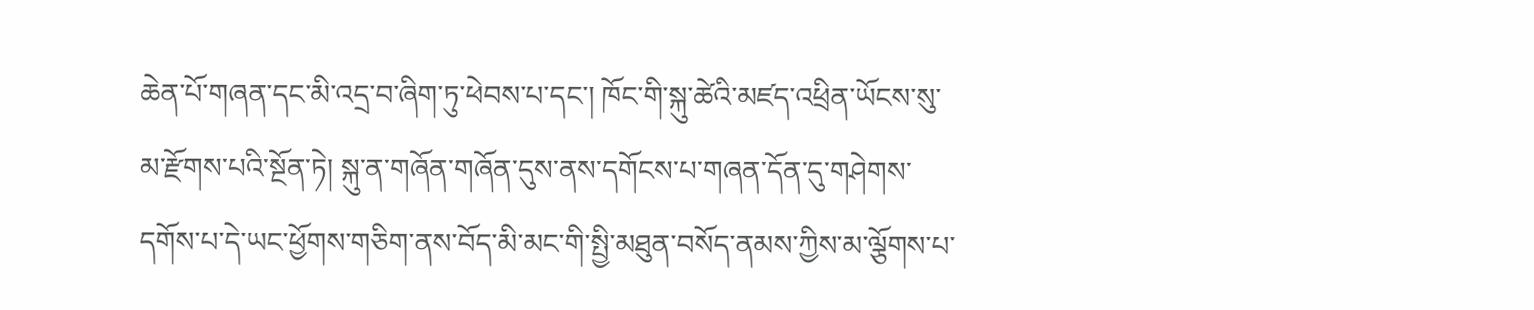ཆེན་པོ་གཞན་དང་མི་འདྲ་བ་ཞིག་ཏུ་ཕེབས་པ་དང་། ཁོང་གི་སྐུ་ཚེའི་མཛད་འཕྲིན་ཡོངས་སུ་མ་རྫོགས་པའི་སྔོན་ཏེ། སྐུ་ན་གཞོན་གཞོན་དུས་ནས་དགོངས་པ་གཞན་དོན་དུ་གཤེགས་དགོས་པ་དེ་ཡང་ཕྱོགས་གཅིག་ནས་བོད་མི་མང་གི་སྤྱི་མཐུན་བསོད་ནམས་ཀྱིས་མ་ལྕོགས་པ་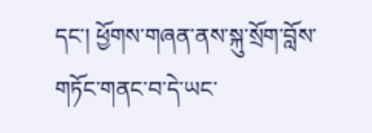དང་། ཕྱོགས་གཞན་ནས་སྐུ་སྲོག་བློས་གཏོང་གནང་བ་དེ་ཡང་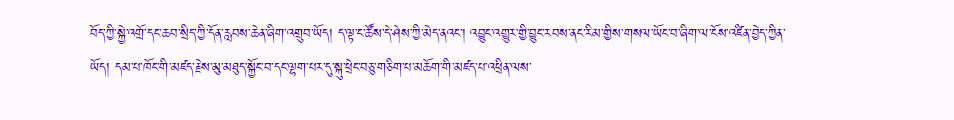བོད་ཀྱི་སྐྱེ་འགྲོ་དང་ཆབ་སྲིད་ཀྱི་དོན་རླབས་ཆེན་ཞིག་འགྲུབ་ཡོད། ད་ལྟ་ང་ཚོས་དེ་ཤེས་ཀྱི་མེད་ནའང་། འབྱུང་འགྱུར་གྱི་བྱུང་རབས་ནང་རིམ་གྱིས་གསལ་ཡོང་བ་ཞིག་ལ་ངོས་འཛིན་བྱེད་ཀྱིན་ཡོད། དམ་པ་ཁོང་གི་མཛད་རྗེས་མུ་མཐུད་སྐྱོང་བ་དང་ལྷག་པར་དུ་སྐུ་ཕྲེང་བཅུ་གཅིག་པ་མཆོག་གི་མཛད་པ་འཕྲིན་ལས་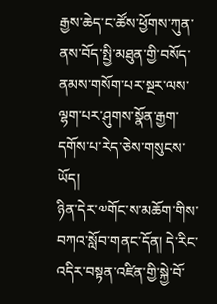རྒྱས་ཆེད་ང་ཚོས་ཕྱོགས་ཀུན་ནས་བོད་སྤྱི་མཐུན་གྱི་བསོད་ནམས་གསོག་པར་སྔར་ལས་ལྷག་པར་ཤུགས་སྣོན་རྒྱག་དགོས་པ་རེད་ཅེས་གསུངས་ཡོད།
ཉིན་དེར་༧གོང་ས་མཆོག་གིས་བཀའ་སློབ་གནང་དོན། དེ་རིང་འདིར་བསྟན་འཛིན་གྱི་སྐྱེ་བོ་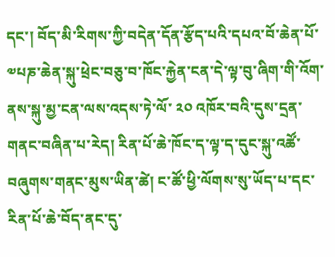དང་། བོད་མི་རིགས་ཀྱི་བདེན་དོན་རྩོད་པའི་དཔའ་བོ་ཆེན་པོ་༧པཎ་ཆེན་སྐུ་ཕྲེང་བཅུ་བ་ཁོང་རྐྱེན་ངན་དེ་ལྟ་བུ་ཞིག་གི་འོག་ནས་སྐུ་མྱ་ངན་ལས་འདས་ཏེ་ལོ་ ༢༠ འཁོར་བའི་དུས་དྲན་གནང་བཞིན་པ་རེད། རིན་པོ་ཆེ་ཁོང་ད་ལྟ་ད་དུང་སྐུ་འཚོ་བཞུགས་གནང་མུས་ཡིན་ཚེ། ང་ཚོ་ཕྱི་ལོགས་སུ་ཡོད་པ་དང་རིན་པོ་ཆེ་བོད་ནང་དུ་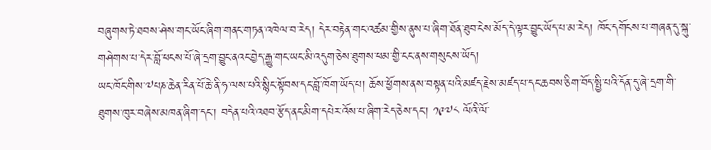བཞུགས་ཏེ་ཐབས་ཤེས་གང་ཡོང་ཞིག་གནང་གཏན་འཁེལ་བ་རེད། དེར་བརྟེན་གང་འཚམ་གྱིས་ནུས་པ་ཞིག་ཐོན་ཐུབ་ངེས་མོད་དེ་ལྟར་བྱུང་ཡོད་པ་མ་རེད། ཁོང་དགོངས་པ་གཞན་དུ་སྐུ་གཤེགས་པ་དེར་བློ་ཕངས་པོ་ཞེ་དྲག་བྱུང་ནའང་བྱེད་རྒྱུ་གང་ཡང་མི་འདུག་ཅེས་ཐུགས་ཕམ་གྱི་ངང་ནས་གསུངས་ཡོད།
ཡང་ཁོང་གིས་༧པཎ་ཆེན་རིན་པོ་ཆེ་ནི་ཧ་ལས་པའི་སྙིང་སྟོབས་དང་བློ་ཁོག་ཡོད་པ། ཆོས་ཕྱོགས་ནས་བསྟན་པའི་མཛད་རྗེས་མཛད་པ་དང་ཆབས་ཅིག་བོད་སྤྱི་པའི་དོན་དུ་ཞེ་དྲག་གི་ཐུགས་ཁུར་བཞེས་མཁན་ཞིག་དང་། བདེན་པའི་འཐབ་རྩོད་ནང་མིག་དཔེར་འོས་པ་ཞིག་རེད་ཅེས་དང་། ༡༩༧༨ ལོའི་ལོ་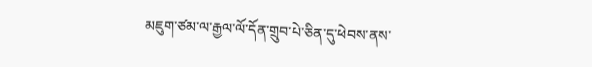མཇུག་ཙམ་ལ་རྒྱལ་ལོ་དོན་གྲུབ་པེ་ཅིན་དུ་ཕེབས་ནས་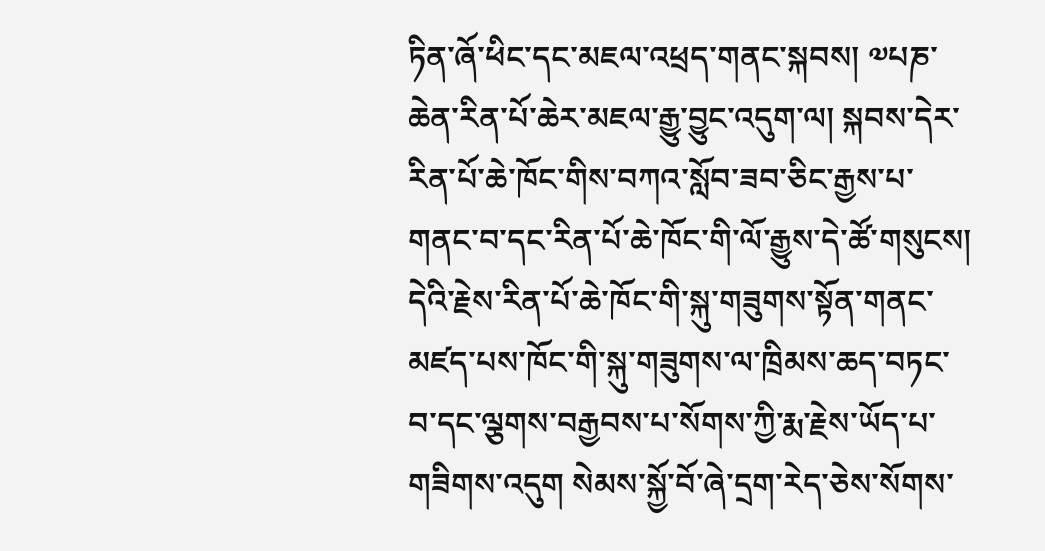ཏིན་ཞོ་ཕིང་དང་མཇལ་འཕྲད་གནང་སྐབས། ༧པཎ་ཆེན་རིན་པོ་ཆེར་མཇལ་རྒྱུ་བྱུང་འདུག་ལ། སྐབས་དེར་རིན་པོ་ཆེ་ཁོང་གིས་བཀའ་སློབ་ཟབ་ཅིང་རྒྱས་པ་གནང་བ་དང་རིན་པོ་ཆེ་ཁོང་གི་ལོ་རྒྱུས་དེ་ཚོ་གསུངས། དེའི་རྗེས་རིན་པོ་ཆེ་ཁོང་གི་སྐུ་གཟུགས་སྟོན་གནང་མཛད་པས་ཁོང་གི་སྐུ་གཟུགས་ལ་ཁྲིམས་ཆད་བཏང་བ་དང་ལྕགས་བརྒྱབས་པ་སོགས་ཀྱི་རྨ་རྗེས་ཡོད་པ་གཟིགས་འདུག སེམས་སྐྱོ་བོ་ཞེ་དྲག་རེད་ཅེས་སོགས་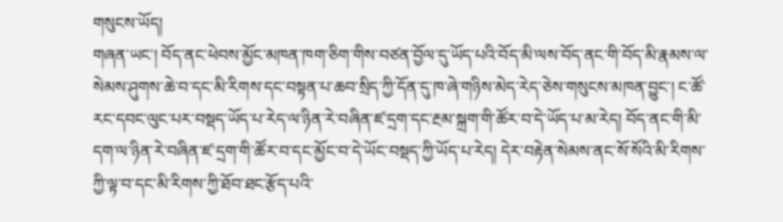གསུངས་ཡོད།
གཞན་ཡང་། བོད་ནང་ཕེབས་མྱོང་མཁན་ཁག་ཅིག་གིས་བཙན་བྱོལ་དུ་ཡོད་པའི་བོད་མི་ལས་བོད་ནང་གི་བོད་མི་རྣམས་ལ་སེམས་ཤུགས་ཆེ་བ་དང་མི་རིགས་དང་བསྟན་པ་ཆབ་སྲིད་ཀྱི་དོན་དུ་ཁ་ཞེ་གཉིས་མེད་རེད་ཅེས་གསུངས་མཁན་བྱུང་། ང་ཚོ་རང་དབང་ལུང་པར་བསྡད་ཡོད་པ་རེད་ལ་ཉིན་རེ་བཞིན་ཛ་དྲག་དང་རྔམ་སྐྲག་གི་ཚོར་བ་དེ་ཡོད་པ་མ་རེད། བོད་ནང་གི་མི་དག་ལ་ཉིན་རེ་བཞིན་ཛ་དྲག་གི་ཚོར་བ་དང་མྱོང་བ་དེ་ཡོང་བསྡད་ཀྱི་ཡོད་པ་རེད། དེར་བརྟེན་སེམས་ནང་སོ་སོའི་མི་རིགས་ཀྱི་ལྟ་བ་དང་མི་རིགས་ཀྱི་ཐོབ་ཐང་རྩོད་པའི་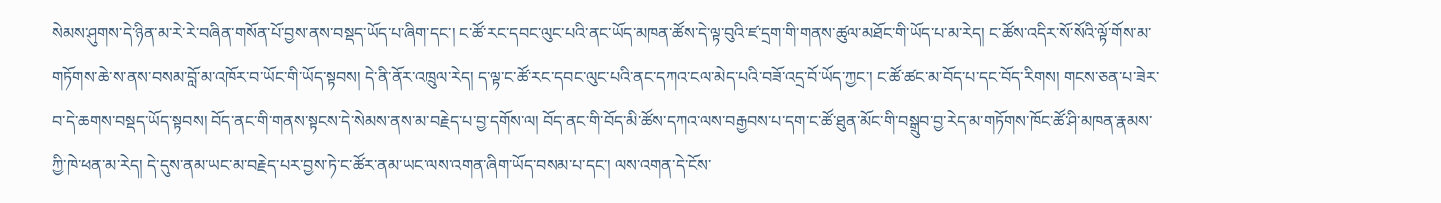སེམས་ཤུགས་དེ་ཉིན་མ་རེ་རེ་བཞིན་གསོན་པོ་བྱས་ནས་བསྡད་ཡོད་པ་ཞིག་དང་། ང་ཚོ་རང་དབང་ལུང་པའི་ནང་ཡོད་མཁན་ཚོས་དེ་ལྟ་བུའི་ཛ་དྲག་གི་གནས་ཚུལ་མཐོང་གི་ཡོད་པ་མ་རེད། ང་ཚོས་འདིར་སོ་སོའི་ལྟོ་གོས་མ་གཏོགས་ཆེ་ས་ནས་བསམ་བློ་མ་འཁོར་བ་ཡོང་གི་ཡོད་སྟབས། དེ་ནི་ནོར་འཁྲུལ་རེད། ད་ལྟ་ང་ཚོ་རང་དབང་ལུང་པའི་ནང་དཀའ་ངལ་མེད་པའི་བཟོ་འདྲ་བོ་ཡོད་ཀྱང་། ང་ཚོ་ཚང་མ་བོད་པ་དང་བོད་རིགས། གངས་ཅན་པ་ཟེར་བ་དེ་ཆགས་བསྡད་ཡོད་སྟབས། བོད་ནང་གི་གནས་སྟངས་དེ་སེམས་ནས་མ་བརྗེད་པ་བྱ་དགོས་ལ། བོད་ནང་གི་བོད་མི་ཚོས་དཀའ་ལས་བརྒྱབས་པ་དག་ང་ཚོ་ཐུན་མོང་གི་བསྒྲུབ་བྱ་རེད་མ་གཏོགས་ཁོང་ཚོ་ཤི་མཁན་རྣམས་ཀྱི་ཁེ་ཕན་མ་རེད། དེ་དུས་ནམ་ཡང་མ་བརྗེད་པར་བྱས་ཏེ་ང་ཚོར་ནམ་ཡང་ལས་འགན་ཞིག་ཡོད་བསམ་པ་དང་། ལས་འགན་དེ་ངོས་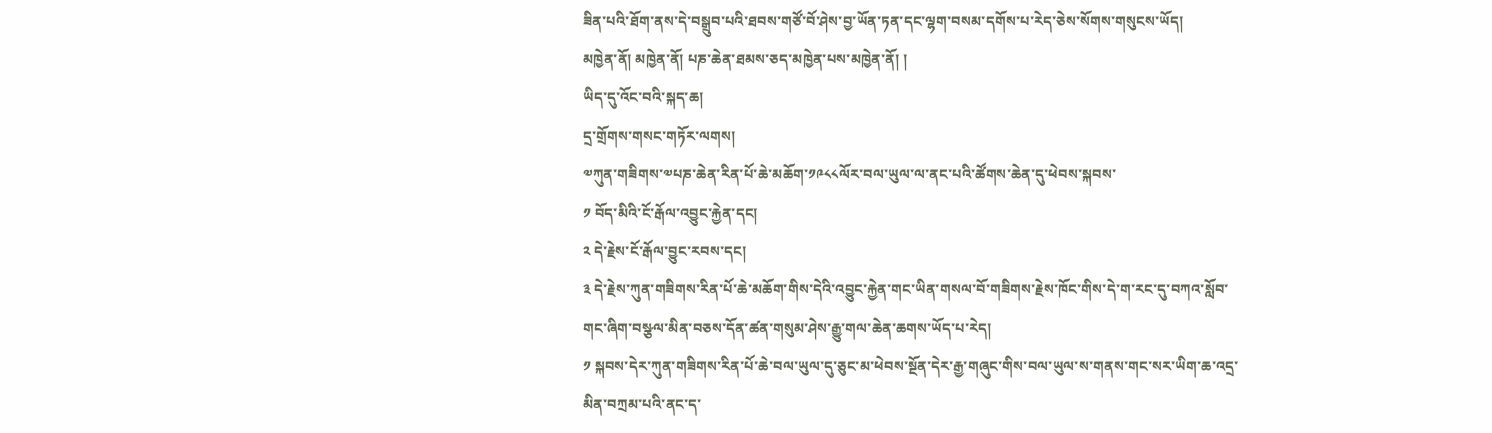ཟིན་པའི་ཐོག་ནས་དེ་བསྒྲུབ་པའི་ཐབས་གཙོ་བོ་ཤེས་བྱ་ཡོན་ཏན་དང་ལྷག་བསམ་དགོས་པ་རེད་ཅེས་སོགས་གསུངས་ཡོད།
མཁྱེན་ནོ། མཁྱེན་ནོ། པཎ་ཆེན་ཐམས་ཅད་མཁྱེན་པས་མཁྱེན་ནོ། །
ཡིད་དུ་འོང་བའི་སྐད་ཆ།
དྲ་གྲོགས་གསང་གཏོར་ལགས།
༧ཀུན་གཟིགས་༧པཎ་ཆེན་རིན་པོ་ཆེ་མཆོག་༡༩༨༨ལོར་བལ་ཡུལ་ལ་ནང་པའི་ཚོགས་ཆེན་དུ་ཕེབས་སྐབས་
༡ བོད་མིའི་ངོ་རྒོལ་འབྱུང་རྐྱེན་དང།
༢ དེ་རྗེས་ངོ་རྒོལ་བྱུང་རབས་དང།
༣ དེ་རྗེས་ཀུན་གཟིགས་རིན་པོ་ཆེ་མཆོག་གིས་དེའི་འབྱུང་རྐྱེན་གང་ཡིན་གསལ་བོ་གཟིགས་རྗེས་ཁོང་གིས་དེ་ག་རང་དུ་བཀའ་སློབ་གང་ཞིག་བསྩལ་མིན་བཅས་དོན་ཚན་གསུམ་ཤེས་རྒྱུ་གལ་ཆེན་ཆགས་ཡོད་པ་རེད།
༡ སྐབས་དེར་ཀུན་གཟིགས་རིན་པོ་ཆེ་བལ་ཡུལ་དུ་ཅུང་མ་ཕེབས་སྔོན་དེར་རྒྱ་གཞུང་གིས་བལ་ཡུལ་ས་གནས་གང་སར་ཡིག་ཆ་འདྲ་མིན་བཀྲམ་པའི་ནང་ད་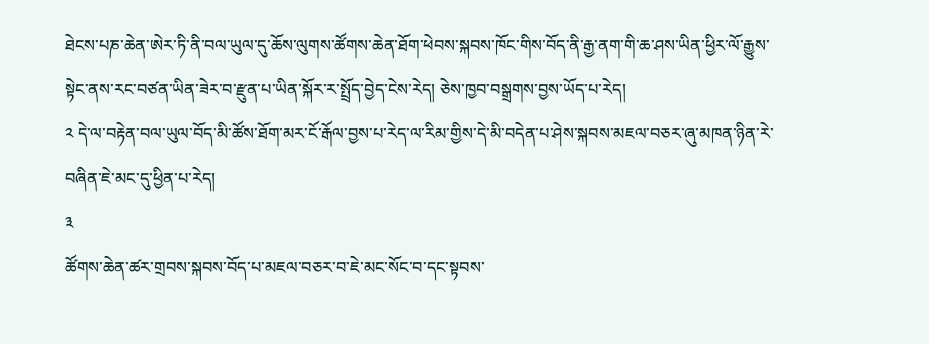ཐེངས་པཎ་ཆེན་ཨེར་ཏི་ནི་བལ་ཡུལ་དུ་ཆོས་ལུགས་ཚོགས་ཆེན་ཐོག་ཕེབས་སྐབས་ཁོང་གིས་བོད་ནི་རྒྱ་ནག་གི་ཆ་ཤས་ཡིན་ཕྱིར་ལོ་རྒྱུས་སྟེང་ནས་རང་བཙན་ཡིན་ཟེར་བ་རྫུན་པ་ཡིན་སྐོར་ར་སྤྲོད་བྱེད་ངེས་རེད། ཅེས་ཁྱབ་བསྒྲགས་བྱས་ཡོད་པ་རེད།
༢ དེ་ལ་བརྟེན་བལ་ཡུལ་བོད་མི་ཚོས་ཐོག་མར་ངོ་རྒོལ་བྱས་པ་རེད་ལ་རིམ་གྱིས་དེ་མི་བདེན་པ་ཤེས་སྐབས་མཇལ་བཅར་ཞུ་མཁན་ཉིན་རེ་བཞིན་ཇེ་མང་དུ་ཕྱིན་པ་རེད།
༣
ཚོགས་ཆེན་ཚར་གྲབས་སྐབས་བོད་པ་མཇལ་བཅར་བ་ཇེ་མང་སོང་བ་དང་སྟབས་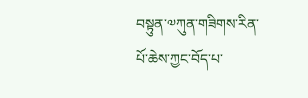བསྟུན་༧ཀུན་གཟིགས་རིན་པོ་ཆེས་ཀྱང་བོད་པ་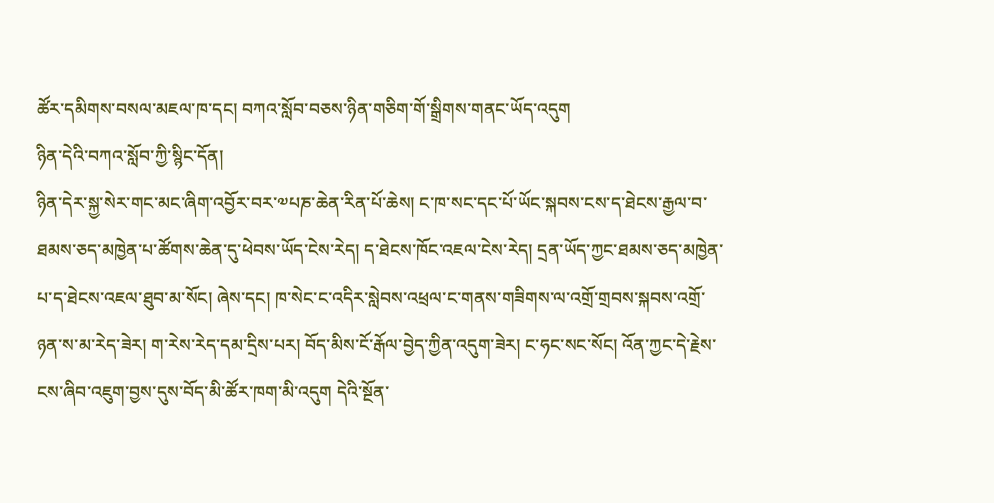ཚོར་དམིགས་བསལ་མཇལ་ཁ་དང། བཀའ་སློབ་བཅས་ཉིན་གཅིག་གོ་སྒྲིགས་གནང་ཡོད་འདུག
ཉིན་དེའི་བཀའ་སློབ་ཀྱི་སྙིང་དོན།
ཉིན་དེར་སྐྱ་སེར་གང་མང་ཞིག་འབྱོར་བར་༧པཎ་ཆེན་རིན་པོ་ཆེས། ང་ཁ་སང་དང་པོ་ཡོང་སྐབས་ངས་ད་ཐེངས་རྒྱལ་བ་ཐམས་ཅད་མཁྱེན་པ་ཚོགས་ཆེན་དུ་ཕེབས་ཡོད་ངེས་རེད། ད་ཐེངས་ཁོང་འཇལ་ངེས་རེད། དྲན་ཡོད་ཀྱང་ཐམས་ཅད་མཁྱེན་པ་ད་ཐེངས་འཇལ་ཐུབ་མ་སོང། ཞེས་དང། ཁ་སེང་ང་འདིར་སླེབས་འཕྲལ་ང་གནས་གཟིགས་ལ་འགྲོ་གྲབས་སྐབས་འགྲོ་ཉན་ས་མ་རེད་ཟེར། ག་རེས་རེད་དམ་དྲིས་པར། བོད་མིས་ངོ་རྒོལ་བྱེད་ཀྱིན་འདུག་ཟེར། ང་ཧང་སང་སོང། འོན་ཀྱང་དེ་རྗེས་ངས་ཞིབ་འཇུག་བྱས་དུས་བོད་མི་ཚོར་ཁག་མི་འདུག དེའི་སྔོན་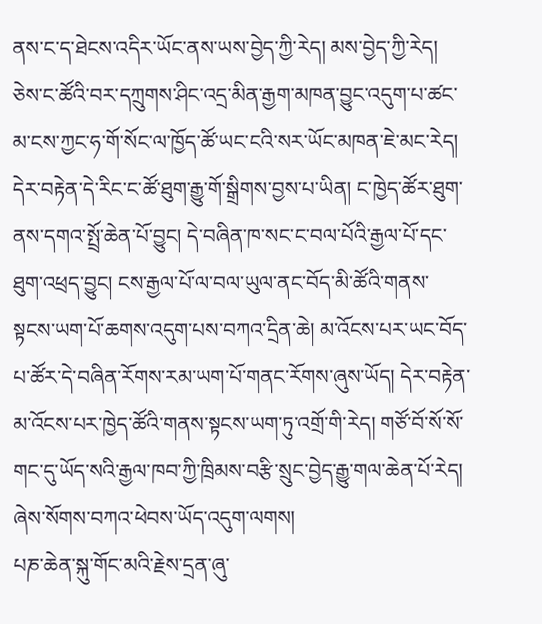ནས་ང་ད་ཐེངས་འདིར་ཡོང་ནས་ཡས་བྱེད་ཀྱི་རེད། མས་བྱེད་ཀྱི་རེད། ཅེས་ང་ཚོའི་བར་དཀྲུགས་ཤིང་འདྲ་མིན་རྒྱག་མཁན་བྱུང་འདུག་པ་ཚང་མ་ངས་ཀྱང་ཧ་གོ་སོང་ལ་ཁྱོད་ཚོ་ཡང་ངའི་སར་ཡོང་མཁན་ཇེ་མང་རེད། དེར་བརྟེན་དེ་རིང་ང་ཚོ་ཐུག་རྒྱུ་གོ་སྒྲིགས་བྱས་པ་ཡིན། ང་ཁྱེད་ཚོར་ཐུག་ནས་དགའ་སྤྲོ་ཆེན་པོ་བྱུང། དེ་བཞིན་ཁ་སང་ང་བལ་པོའི་རྒྱལ་པོ་དང་ཐུག་འཕྲད་བྱུང། ངས་རྒྱལ་པོ་ལ་བལ་ཡུལ་ནང་བོད་མི་ཚོའི་གནས་སྟངས་ཡག་པོ་ཆགས་འདུག་པས་བཀའ་དྲིན་ཆེ། མ་འོངས་པར་ཡང་བོད་པ་ཚོར་དེ་བཞིན་རོགས་རམ་ཡག་པོ་གནང་རོགས་ཞུས་ཡོད། དེར་བརྟེན་མ་འོངས་པར་ཁྱེད་ཚོའི་གནས་སྟངས་ཡག་ཏུ་འགྲོ་གི་རེད། གཙོ་བོ་སོ་སོ་གང་དུ་ཡོད་སའི་རྒྱལ་ཁབ་ཀྱི་ཁྲིམས་བརྩི་སྲུང་བྱེད་རྒྱུ་གལ་ཆེན་པོ་རེད། ཞེས་སོགས་བཀའ་ཕེབས་ཡོད་འདུག་ལགས།
པཎ་ཆེན་སྐུ་གོང་མའི་རྗེས་དྲན་ཞུ་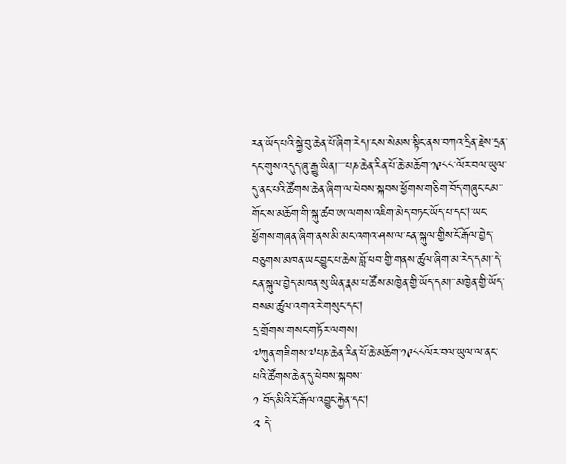རན་ཡོད་པའི་སྐྱེ་བུ་ཆེན་པོ་ཞིག་རེད།་ངས་སེམས་སྟིང་ནས་བཀའ་དྲིན་རྗེས་དྲན་དང་གུས་འདུད་ཞུ་རྒྱུ་ཡིན།་་་་པཎ་ཆེན་རིན་པོ་ཆེ་མཆོག་༡༩༨༨་ལོར་བལ་ཡུལ་དུ་ནང་པའི་ཚོགས་ཆེན་ཞིག་ལ་ཕེབས་སྐབས་ཕྱོགས་གཅིག་བོད་གཞུང་ངམ་་གོང་ས་མཆོག་གི་སྐུ་ཚབ་ཨ་ལགས་འཇིག་མེད་བཏང་ཡོད་པ་དང།་ཡང་ཕྱོགས་གཞན་ཞིག་ནས་མི་མང་འགའ་ཤས་ལ་ངན་སྐུལ་གྱིས་ངོ་རྒོལ་བྱེད་བཅུགས་མཁན་ཡང་བྱུང་པ་ཆེས་བློ་ཕབ་གྱི་གནས་ཚུལ་ཞིག་མ་རེད་དམ།་དེ་ངན་སྐུལ་བྱེད་མཁན་སུ་ཡིན་རྣམ་པ་ཚོས་མཁྱེན་གྱི་ཡོད་དམ།་་མཁྱེན་གྱི་ཡོད་བསམ་ཚུལ་འགའ་རེ་གསུང་དང།
དྲ་གྲོགས་གསང་གཏོར་ལགས།
༧ཀུན་གཟིགས་༧པཎ་ཆེན་རིན་པོ་ཆེ་མཆོག་༡༩༨༨ལོར་བལ་ཡུལ་ལ་ནང་པའི་ཚོགས་ཆེན་དུ་ཕེབས་སྐབས་
༡ བོད་མིའི་ངོ་རྒོལ་འབྱུང་རྐྱེན་དང།
༢ དེ་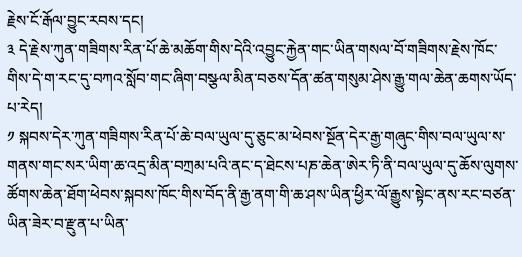རྗེས་ངོ་རྒོལ་བྱུང་རབས་དང།
༣ དེ་རྗེས་ཀུན་གཟིགས་རིན་པོ་ཆེ་མཆོག་གིས་དེའི་འབྱུང་རྐྱེན་གང་ཡིན་གསལ་བོ་གཟིགས་རྗེས་ཁོང་གིས་དེ་ག་རང་དུ་བཀའ་སློབ་གང་ཞིག་བསྩལ་མིན་བཅས་དོན་ཚན་གསུམ་ཤེས་རྒྱུ་གལ་ཆེན་ཆགས་ཡོད་པ་རེད།
༡ སྐབས་དེར་ཀུན་གཟིགས་རིན་པོ་ཆེ་བལ་ཡུལ་དུ་ཅུང་མ་ཕེབས་སྔོན་དེར་རྒྱ་གཞུང་གིས་བལ་ཡུལ་ས་གནས་གང་སར་ཡིག་ཆ་འདྲ་མིན་བཀྲམ་པའི་ནང་ད་ཐེངས་པཎ་ཆེན་ཨེར་ཏི་ནི་བལ་ཡུལ་དུ་ཆོས་ལུགས་ཚོགས་ཆེན་ཐོག་ཕེབས་སྐབས་ཁོང་གིས་བོད་ནི་རྒྱ་ནག་གི་ཆ་ཤས་ཡིན་ཕྱིར་ལོ་རྒྱུས་སྟེང་ནས་རང་བཙན་ཡིན་ཟེར་བ་རྫུན་པ་ཡིན་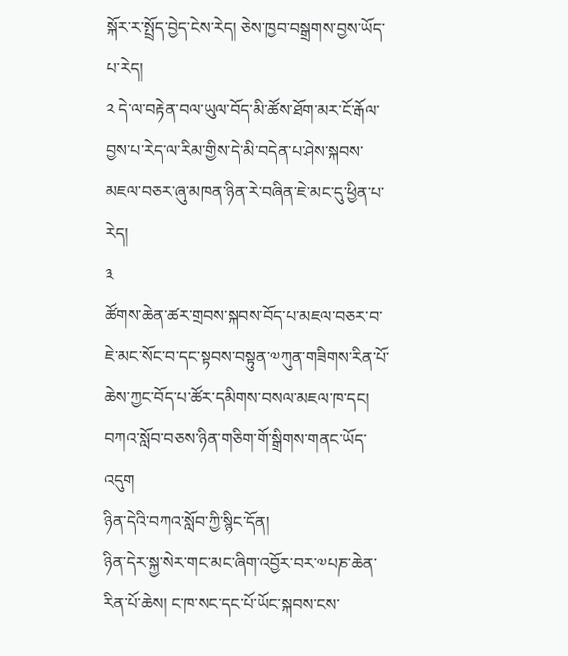སྐོར་ར་སྤྲོད་བྱེད་ངེས་རེད། ཅེས་ཁྱབ་བསྒྲགས་བྱས་ཡོད་པ་རེད།
༢ དེ་ལ་བརྟེན་བལ་ཡུལ་བོད་མི་ཚོས་ཐོག་མར་ངོ་རྒོལ་བྱས་པ་རེད་ལ་རིམ་གྱིས་དེ་མི་བདེན་པ་ཤེས་སྐབས་མཇལ་བཅར་ཞུ་མཁན་ཉིན་རེ་བཞིན་ཇེ་མང་དུ་ཕྱིན་པ་རེད།
༣
ཚོགས་ཆེན་ཚར་གྲབས་སྐབས་བོད་པ་མཇལ་བཅར་བ་ཇེ་མང་སོང་བ་དང་སྟབས་བསྟུན་༧ཀུན་གཟིགས་རིན་པོ་ཆེས་ཀྱང་བོད་པ་ཚོར་དམིགས་བསལ་མཇལ་ཁ་དང། བཀའ་སློབ་བཅས་ཉིན་གཅིག་གོ་སྒྲིགས་གནང་ཡོད་འདུག
ཉིན་དེའི་བཀའ་སློབ་ཀྱི་སྙིང་དོན།
ཉིན་དེར་སྐྱ་སེར་གང་མང་ཞིག་འབྱོར་བར་༧པཎ་ཆེན་རིན་པོ་ཆེས། ང་ཁ་སང་དང་པོ་ཡོང་སྐབས་ངས་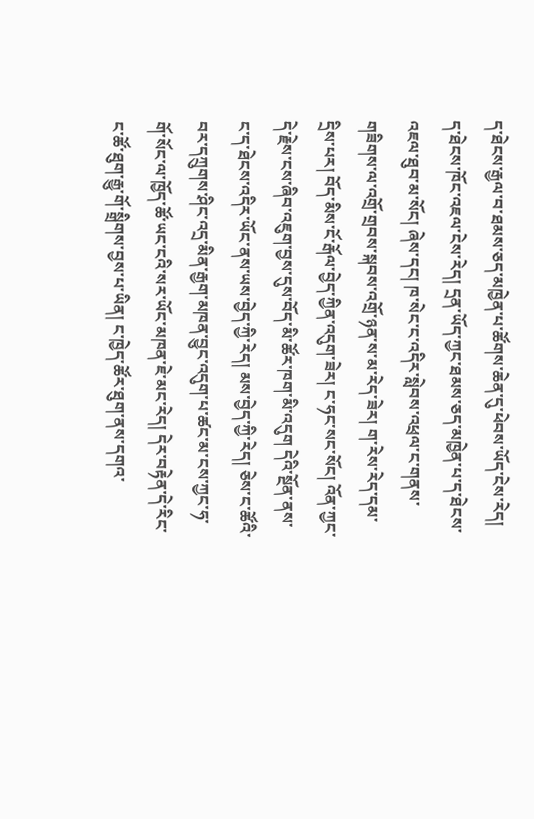ད་ཐེངས་རྒྱལ་བ་ཐམས་ཅད་མཁྱེན་པ་ཚོགས་ཆེན་དུ་ཕེབས་ཡོད་ངེས་རེད། ད་ཐེངས་ཁོང་འཇལ་ངེས་རེད། དྲན་ཡོད་ཀྱང་ཐམས་ཅད་མཁྱེན་པ་ད་ཐེངས་འཇལ་ཐུབ་མ་སོང། ཞེས་དང། ཁ་སེང་ང་འདིར་སླེབས་འཕྲལ་ང་གནས་གཟིགས་ལ་འགྲོ་གྲབས་སྐབས་འགྲོ་ཉན་ས་མ་རེད་ཟེར། ག་རེས་རེད་དམ་དྲིས་པར། བོད་མིས་ངོ་རྒོལ་བྱེད་ཀྱིན་འདུག་ཟེར། ང་ཧང་སང་སོང། འོན་ཀྱང་དེ་རྗེས་ངས་ཞིབ་འཇུག་བྱས་དུས་བོད་མི་ཚོར་ཁག་མི་འདུག དེའི་སྔོན་ནས་ང་ད་ཐེངས་འདིར་ཡོང་ནས་ཡས་བྱེད་ཀྱི་རེད། མས་བྱེད་ཀྱི་རེད། ཅེས་ང་ཚོའི་བར་དཀྲུགས་ཤིང་འདྲ་མིན་རྒྱག་མཁན་བྱུང་འདུག་པ་ཚང་མ་ངས་ཀྱང་ཧ་གོ་སོང་ལ་ཁྱོད་ཚོ་ཡང་ངའི་སར་ཡོང་མཁན་ཇེ་མང་རེད། དེར་བརྟེན་དེ་རིང་ང་ཚོ་ཐུག་རྒྱུ་གོ་སྒྲིགས་བྱས་པ་ཡིན། ང་ཁྱེད་ཚོར་ཐུག་ནས་དགའ་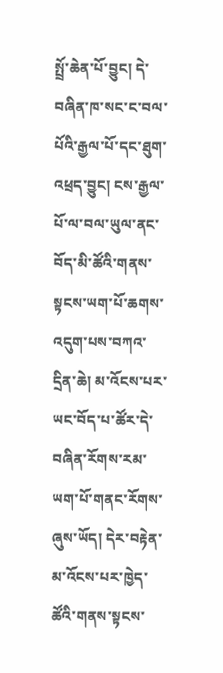སྤྲོ་ཆེན་པོ་བྱུང། དེ་བཞིན་ཁ་སང་ང་བལ་པོའི་རྒྱལ་པོ་དང་ཐུག་འཕྲད་བྱུང། ངས་རྒྱལ་པོ་ལ་བལ་ཡུལ་ནང་བོད་མི་ཚོའི་གནས་སྟངས་ཡག་པོ་ཆགས་འདུག་པས་བཀའ་དྲིན་ཆེ། མ་འོངས་པར་ཡང་བོད་པ་ཚོར་དེ་བཞིན་རོགས་རམ་ཡག་པོ་གནང་རོགས་ཞུས་ཡོད། དེར་བརྟེན་མ་འོངས་པར་ཁྱེད་ཚོའི་གནས་སྟངས་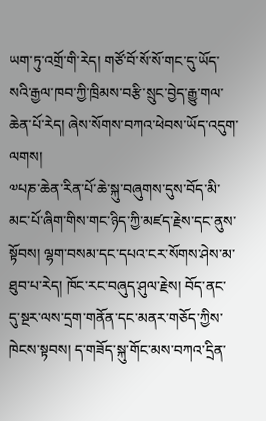ཡག་ཏུ་འགྲོ་གི་རེད། གཙོ་བོ་སོ་སོ་གང་དུ་ཡོད་སའི་རྒྱལ་ཁབ་ཀྱི་ཁྲིམས་བརྩི་སྲུང་བྱེད་རྒྱུ་གལ་ཆེན་པོ་རེད། ཞེས་སོགས་བཀའ་ཕེབས་ཡོད་འདུག་ལགས།
༧པཎ་ཆེན་རིན་པོ་ཆེ་སྐུ་བཞུགས་དུས་བོད་མི་མང་པོ་ཞིག་གིས་གང་ཉིད་ཀྱི་མཛད་རྗེས་དང་ནུས་སྟོབས། ལྷག་བསམ་དང་དཔའ་ངར་སོགས་ཤེས་མ་ཐུབ་པ་རེད། ཁོང་རང་བཞུད་ཤུལ་རྗེས། བོད་ནང་དུ་སྔར་ལས་དྲག་གནོན་དང་མནར་གཅོད་ཀྱིས་ཁེངས་སྟབས། ད་གཟོད་སྐུ་གོང་མས་བཀའ་དྲིན་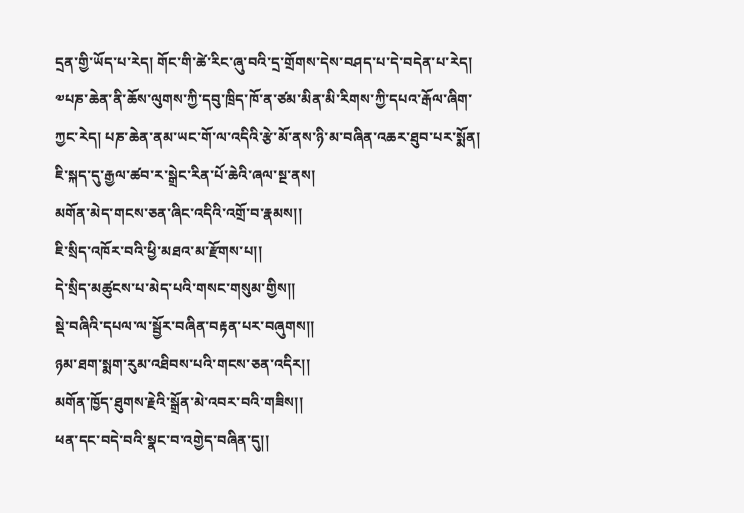དྲན་གྱི་ཡོད་པ་རེད། གོང་གི་ཚེ་རིང་ཞུ་བའི་དྲ་གྲོགས་དེས་བཤད་པ་དེ་བདེན་པ་རེད། ༧པཎ་ཆེན་ནི་ཆོས་ལུགས་ཀྱི་དབུ་ཁྲིད་ཁོ་ན་ཙམ་མིན་མི་རིགས་ཀྱི་དཔའ་རྒོལ་ཞིག་ཀྱང་རེད། པཎ་ཆེན་ནམ་ཡང་གོ་ལ་འདིའི་རྩེ་མོ་ནས་ཉི་མ་བཞིན་འཆར་ཐུབ་པར་སྨོན།
ཇི་སྐད་དུ་རྒྱལ་ཚབ་ར་སྒྲེང་རིན་པོ་ཆེའི་ཞལ་སྔ་ནས།
མགོན་མེད་གངས་ཅན་ཞིང་འདིའི་འགྲོ་བ་རྣམས།།
ཇི་སྲིད་འཁོར་བའི་ཕྱི་མཐའ་མ་རྫོགས་པ།།
དེ་སྲིད་མཚུངས་པ་མེད་པའི་གསང་གསུམ་གྱིས།།
སྡེ་བཞིའི་དཔལ་ལ་སྦྱོར་བཞིན་བརྟན་པར་བཞུགས།།
ཉམ་ཐག་སྨག་རུམ་འཐིབས་པའི་གངས་ཅན་འདིར།།
མགོན་ཁྱོད་ཐུགས་རྗེའི་སྒྲོན་མེ་འབར་བའི་གཟིས།།
ཕན་དང་བདེ་བའི་སྣང་བ་འགྱེད་བཞིན་དུ།།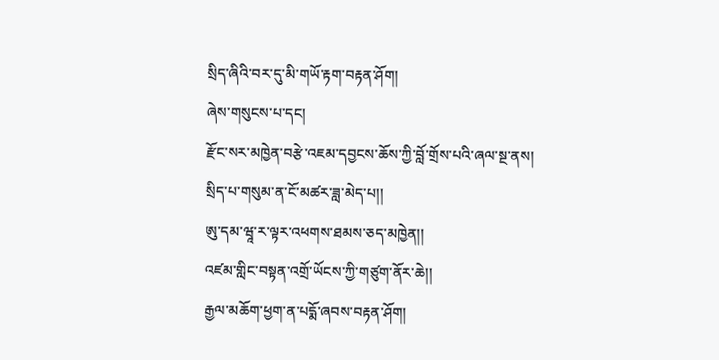སྲིད་ཞིའི་བར་དུ་མི་གཡོ་རྟག་བརྟན་ཤོག།
ཞེས་གསུངས་པ་དང།
རྫོང་སར་མཁྱེན་བརྩེ་འཇམ་དབྱངས་ཆོས་ཀྱི་བློ་གྲོས་པའི་ཞལ་སྔ་ནས།
སྲིད་པ་གསུམ་ན་ངོ་མཚར་ཟླ་མེད་པ།།
ཨུ་དམ་ཝཱ་ར་ལྟར་འཕགས་ཐམས་ཅད་མཁྱེན།།
འཛམ་གླིང་བསྟན་འགྲོ་ཡོངས་ཀྱི་གཙུག་ནོར་ཆེ།།
རྒྱལ་མཆོག་ཕྱག་ན་པདྨོ་ཞབས་བརྟན་ཤོག།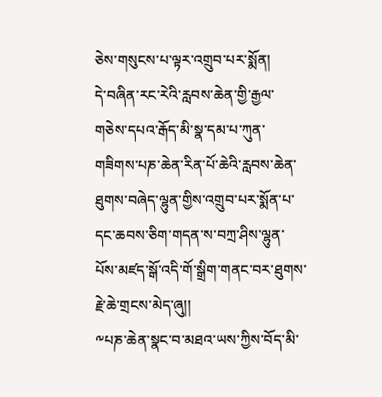ཅེས་གསུངས་པ་ལྟར་འགྲུབ་པར་སྨོན།
དེ་བཞིན་རང་རེའི་རླབས་ཆེན་གྱི་རྒྱལ་གཅེས་དཔའ་རྒོད་མི་སྣ་དམ་པ་ཀུན་གཟིགས་པཎ་ཆེན་རིན་པོ་ཆེའི་རླབས་ཆེན་ཐུགས་བཞེད་ལྷུན་གྱིས་འགྲུབ་པར་སྨོན་པ་དང་ཆབས་ཅིག་གདན་ས་བཀྲ་ཤིས་ལྷུན་པོས་མཛད་སྒོ་འདི་གོ་སྒྲིག་གནང་བར་ཐུགས་རྗེ་ཆེ་གྲངས་མེད་ཞུ།།
༸པཎ་ཆེན་སྣང་བ་མཐའ་ཡས་ཀྱིས་བོད་མི་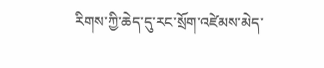རིགས་ཀྱི་ཆེད་དུ་རང་སྲོག་འཛེམས་མེད་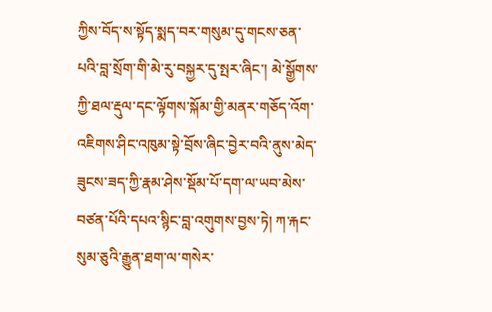ཀྱིས་བོད་ས་སྟོད་སྨད་བར་གསུམ་དུ་གངས་ཅན་པའི་བླ་སྲོག་གི་མེ་རུ་བསྐྱར་དུ་སྤར་ཞིང་། མེ་སྒྱོགས་ཀྱི་ཐལ་རྡུལ་དང་ལྟོགས་སྐོམ་གྱི་མནར་གཅོད་འོག་འཇིགས་ཤིང་འཁུམ་སྟེ་བྲོས་ཞིང་བྱེར་བའི་ནུས་མེད་ཟུངས་ཟད་ཀྱི་རྣམ་ཤེས་སྡོམ་པོ་དག་ལ་ཡབ་མེས་བཙན་པོའི་དཔའ་སྙིང་བླ་འགུགས་བྱས་ཏེ། ཀ་རྐང་སུམ་ཅུའི་རྒྱུན་ཐག་ལ་གསེར་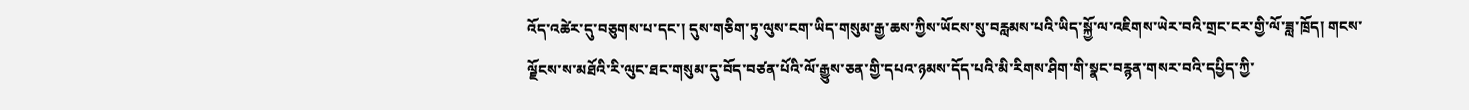འོད་འཚེར་དུ་བཅུགས་པ་དང་། དུས་གཅིག་ཏུ་ལུས་ངག་ཡིད་གསུམ་རྒྱ་ཆས་ཀྱིས་ཡོངས་སུ་བརླམས་པའི་ཡིད་སྐྱོ་ལ་འཇིགས་ཡེར་བའི་གྲང་ངར་གྱི་ལོ་ཟླ་ཁྲོད། གངས་ལྗོངས་ས་མཐོའི་རི་ལུང་ཐང་གསུམ་དུ་བོད་བཙན་པོའི་ལོ་རྒྱུས་ཅན་གྱི་དཔའ་ཉམས་དོད་པའི་མི་རིགས་ཤིག་གི་སྣང་བརྙན་གསར་བའི་དཔྱིད་ཀྱི་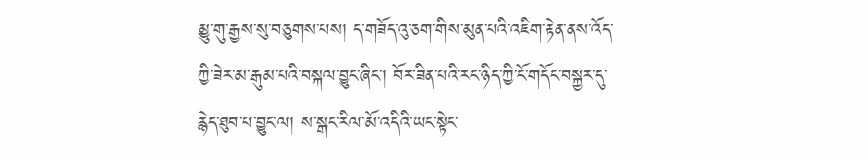མྱུ་གུ་རྒྱས་སུ་བཅུགས་པས། ད་གཟོད་འུ་ཅག་གིས་མུན་པའི་འཇིག་རྟེན་ནས་འོད་ཀྱི་ཟེར་མ་རྒུམ་པའི་བསྐལ་བྱུང་ཞིང་། བོར་ཟིན་པའི་རང་ཉིད་ཀྱི་ངོ་གདོང་བསྐྱར་དུ་རྙེད་ཐུབ་པ་བྱུང་ལ། ས་སྒང་རིལ་མོ་འདིའི་ཡང་སྟེང་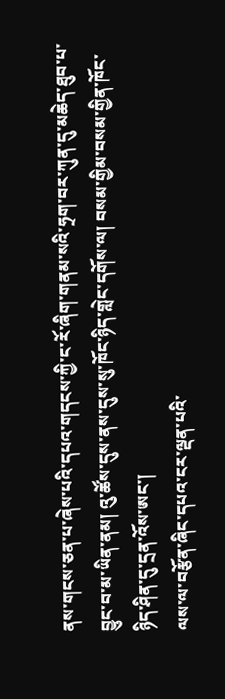ནས་གངས་ཅན་པ་ཞེས་པའི་དཔའ་གདངས་ཀྱི་ང་རོ་ཞིག་གནམ་སའི་ཧྲག་བར་ཀུན་དུ་མཆེད་ཐུབ་པ་བྱུང་བ་མ་ཡིན་ནམ། འུ་ཚོས་དུས་ནས་དུས་སུ་ཁོང་ཉིད་གླེང་དགོས་ལ། བསམ་གྱིམ་བསམ་གྱིན་ཁོང་ཉིད་ཤིན་དུ་དྲན་འོས་ཨང་།
ལས་ལ་བརྩོན་ཞིང་དཔའ་ངར་ལྡན་པའི་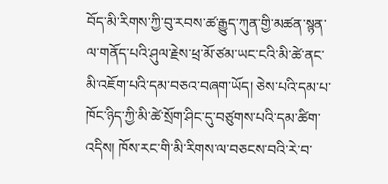བོད་མི་རིགས་ཀྱི་བུ་རབས་ཚ་རྒྱུད་ཀུན་གྱི་མཚན་སྙན་ལ་གནོད་པའི་ཤུལ་རྗེས་ཕྲ་མོ་ཙམ་ཡང་ངའི་མི་ཚེ་ནང་མི་འཇོག་པའི་དམ་བཅའ་བཞག་ཡོད། ཅེས་པའི་དམ་པ་ཁོང་ཉིད་ཀྱི་མི་ཚེ་སྲོག་ཤིང་དུ་བཙུགས་པའི་དམ་ཚིག་འདིས། ཁོས་རང་གི་མི་རིགས་ལ་བཅངས་བའི་རེ་བ་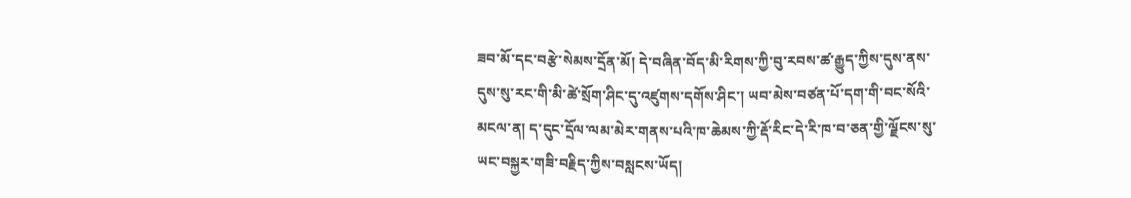ཟབ་མོ་དང་བརྩེ་སེམས་དྲོན་མོ། དེ་བཞིན་བོད་མི་རིགས་ཀྱི་བུ་རབས་ཚ་རྒྱུད་ཀྱིས་དུས་ནས་དུས་སུ་རང་གི་མི་ཚེ་སྲོག་ཤིང་དུ་འཛུགས་དགོས་ཤིང་། ཡབ་མེས་བཙན་པོ་དག་གི་བང་སོའི་མངལ་ན། ད་དུང་དྲོལ་ལམ་མེར་གནས་པའི་ཁ་ཆེམས་ཀྱི་རྡོ་རིང་དེ་རི་ཁ་བ་ཅན་གྱི་ལྗོངས་སུ་ཡང་བསྐྱར་གཟི་བརྗིད་ཀྱིས་བསླངས་ཡོད།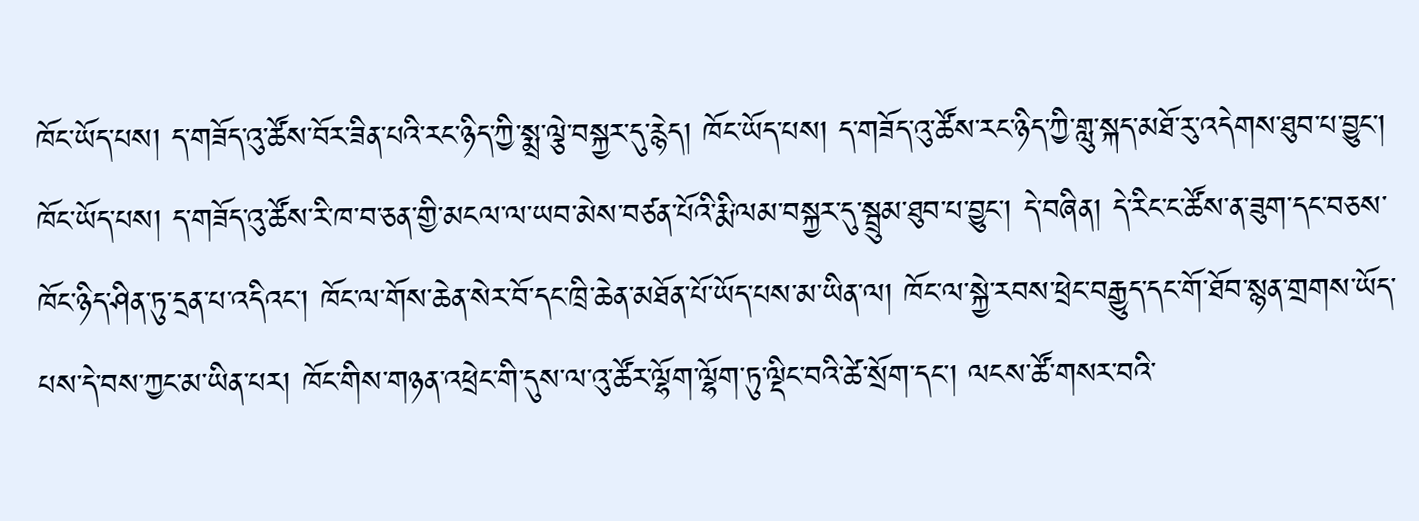ཁོང་ཡོད་པས། ད་གཟོད་འུ་ཚོས་བོར་ཟིན་པའི་རང་ཉིད་ཀྱི་སྨྲ་ལྕེ་བསྐྱར་དུ་རྙེད། ཁོང་ཡོད་པས། ད་གཟོད་འུ་ཚོས་རང་ཉིད་ཀྱི་གླུ་སྐད་མཐོ་རུ་འདེགས་ཐུབ་པ་བྱུང་། ཁོང་ཡོད་པས། ད་གཟོད་འུ་ཚོས་རི་ཁ་བ་ཅན་གྱི་མངལ་ལ་ཡབ་མེས་བཙན་པོའི་རྨི་ལམ་བསྐྱར་དུ་སྦྲུམ་ཐུབ་པ་བྱུང་། དེ་བཞིན། དེ་རིང་ང་ཚོས་ན་ཟུག་དང་བཅས་ཁོང་ཉིད་ཤིན་ཏུ་དྲན་པ་འདིའང་། ཁོང་ལ་གོས་ཆེན་སེར་བོ་དང་ཁྲི་ཆེན་མཐོན་པོ་ཡོད་པས་མ་ཡིན་ལ། ཁོང་ལ་སྐྱེ་རབས་ཕྲེང་བརྒྱུད་དང་གོ་ཐོབ་སྙན་གྲགས་ཡོད་པས་དེ་བས་ཀྱང་མ་ཡིན་པར། ཁོང་གིས་གཉན་འཕྲེང་གི་དུས་ལ་འུ་ཚོར་ལྷོག་ལྷོག་ཏུ་ལྡིང་བའི་ཚེ་སྲོག་དང་། ལངས་ཚོ་གསར་བའི་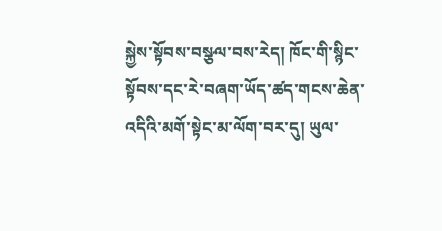སྐྱེས་སྟོབས་བསྩལ་བས་རེད། ཁོང་གི་སྙིང་སྟོབས་དང་རེ་བཞག་ཡོད་ཚད་གངས་ཆེན་འདིའི་མགོ་སྟེང་མ་ལོག་བར་དུ། ཡུལ་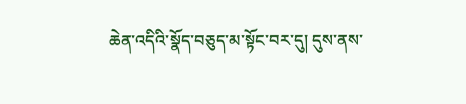ཆེན་འདིའི་སྣོད་བཅུད་མ་སྟོང་བར་དུ། དུས་ནས་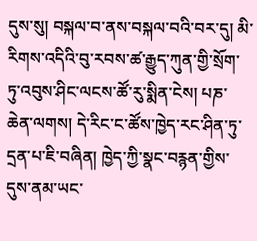དུས་སུ། བསྐལ་བ་ནས་བསྐལ་བའི་བར་དུ། མི་རིགས་འདིའི་བུ་རབས་ཚ་རྒྱུད་ཀུན་གྱི་སྲོག་ཏུ་འབུས་ཤིང་ལངས་ཚོ་རུ་སྨིན་ངེས། པཎ་ཆེན་ལགས། དེ་རིང་ང་ཚོས་ཁྱེད་རང་ཤིན་ཏུ་དྲན་པ་ཇི་བཞིན། ཁྱེད་ཀྱི་སྣང་བརྙན་གྱིས་དུས་ནམ་ཡང་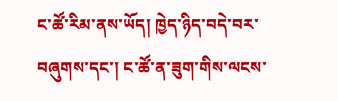ང་ཚོ་རིམ་ནས་ཡོད། ཁྱེད་ཉིད་བདེ་བར་བཞུགས་དང་། ང་ཚོ་ན་ཟུག་གིས་ལངས་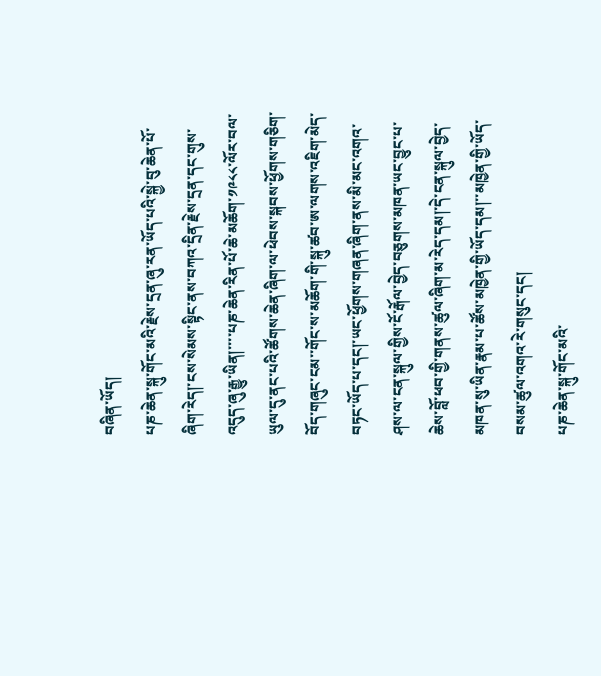བཞིན་ཡོད།
པཎ་ཆེན་སྐུ་གོང་མའི་རྗེས་དྲན་ཞུ་རན་ཡོད་པའི་སྐྱེ་བུ་ཆེན་པོ་ཞིག་རེད།་ངས་སེམས་སྟིང་ནས་བཀའ་དྲིན་རྗེས་དྲན་དང་གུས་འདུད་ཞུ་རྒྱུ་ཡིན།་་་་པཎ་ཆེན་རིན་པོ་ཆེ་མཆོག་༡༩༨༨་ལོར་བལ་ཡུལ་དུ་ནང་པའི་ཚོགས་ཆེན་ཞིག་ལ་ཕེབས་སྐབས་ཕྱོགས་གཅིག་བོད་གཞུང་ངམ་་གོང་ས་མཆོག་གི་སྐུ་ཚབ་ཨ་ལགས་འཇིག་མེད་བཏང་ཡོད་པ་དང།་ཡང་ཕྱོགས་གཞན་ཞིག་ནས་མི་མང་འགའ་ཤས་ལ་ངན་སྐུལ་གྱིས་ངོ་རྒོལ་བྱེད་བཅུགས་མཁན་ཡང་བྱུང་པ་ཆེས་བློ་ཕབ་གྱི་གནས་ཚུལ་ཞིག་མ་རེད་དམ།་དེ་ངན་སྐུལ་བྱེད་མཁན་སུ་ཡིན་རྣམ་པ་ཚོས་མཁྱེན་གྱི་ཡོད་དམ།་་མཁྱེན་གྱི་ཡོད་བསམ་ཚུལ་འགའ་རེ་གསུང་དང།
པཎ་ཆེན་སྐུ་གོང་མའི་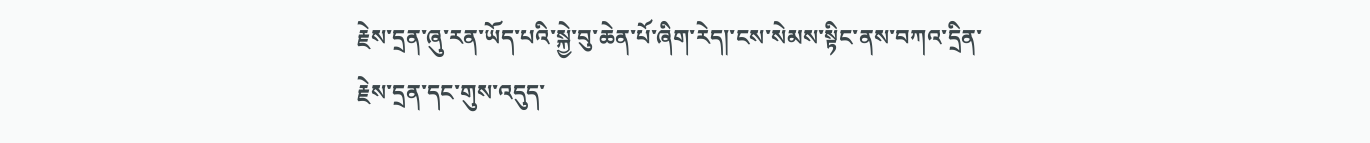རྗེས་དྲན་ཞུ་རན་ཡོད་པའི་སྐྱེ་བུ་ཆེན་པོ་ཞིག་རེད།་ངས་སེམས་སྟིང་ནས་བཀའ་དྲིན་རྗེས་དྲན་དང་གུས་འདུད་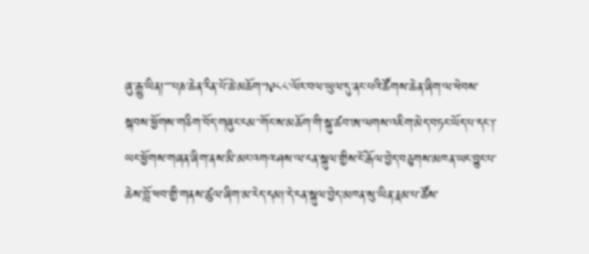ཞུ་རྒྱུ་ཡིན།་་་་པཎ་ཆེན་རིན་པོ་ཆེ་མཆོག་༡༩༨༨་ལོར་བལ་ཡུལ་དུ་ནང་པའི་ཚོགས་ཆེན་ཞིག་ལ་ཕེབས་སྐབས་ཕྱོགས་གཅིག་བོད་གཞུང་ངམ་་གོང་ས་མཆོག་གི་སྐུ་ཚབ་ཨ་ལགས་འཇིག་མེད་བཏང་ཡོད་པ་དང།་ཡང་ཕྱོགས་གཞན་ཞིག་ནས་མི་མང་འགའ་ཤས་ལ་ངན་སྐུལ་གྱིས་ངོ་རྒོལ་བྱེད་བཅུགས་མཁན་ཡང་བྱུང་པ་ཆེས་བློ་ཕབ་གྱི་གནས་ཚུལ་ཞིག་མ་རེད་དམ།་དེ་ངན་སྐུལ་བྱེད་མཁན་སུ་ཡིན་རྣམ་པ་ཚོས་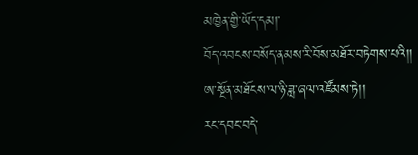མཁྱེན་གྱི་ཡོད་དམ།་
བོད་འབངས་བསོད་ནམས་རི་བོས་མཐོར་བཏེགས་པའི།།
ཨ་སྔོན་མཐོངས་ལ་ཉི་ཟླ་ཞལ་འཛོམས་ཏེ།།
རང་དབང་བདེ་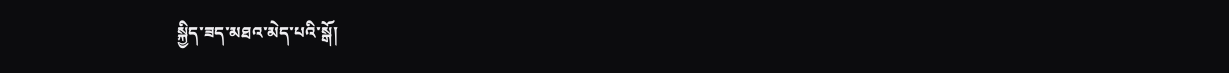སྐྱིད་ཟད་མཐའ་མེད་པའི་སྒོ།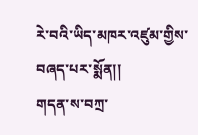རེ་བའི་ཡིད་མཁར་འཛུམ་གྱིས་བཞད་པར་སྨོན།།
གདན་ས་བཀྲ་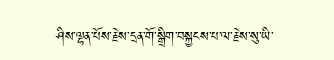ཤིས་ལྷན་པོས་རྗེས་དྲན་གོ་སྒྲིག་བསྐྱངས་པ་ལ་རྗེས་སུ་ཡི་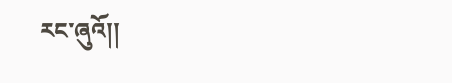རང་ཞུའོ།།